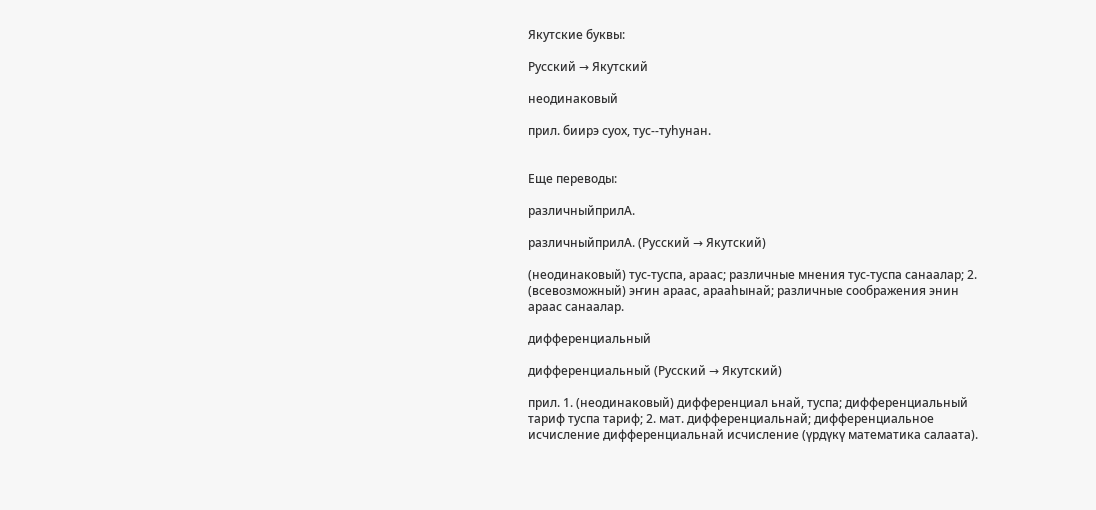Якутские буквы:

Русский → Якутский

неодинаковый

прил. биирэ суох, тус--туһунан.


Еще переводы:

различныйприлА.

различныйприлА. (Русский → Якутский)

(неодинаковый) тус-туспа, араас; различные мнения тус-туспа санаалар; 2. (всевозможный) эҥин араас, арааһынай; различные соображения энин араас санаалар.

дифференциальный

дифференциальный (Русский → Якутский)

прил. 1. (неодинаковый) дифференциал ьнай, туспа; дифференциальный тариф туспа тариф; 2. мат. дифференциальнай; дифференциальное исчисление дифференциальнай исчисление (үрдүкү математика салаата).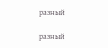разный

разный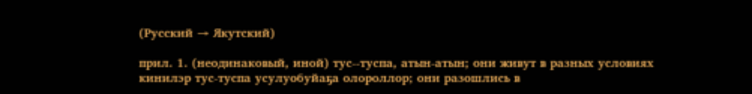(Русский → Якутский)

прил. 1. (неодинаковый, иной) тус--туспа, атын-атын; они живут в разных условиях кинилэр тус-туспа усулуобуйаҕа олороллор; они разошлись в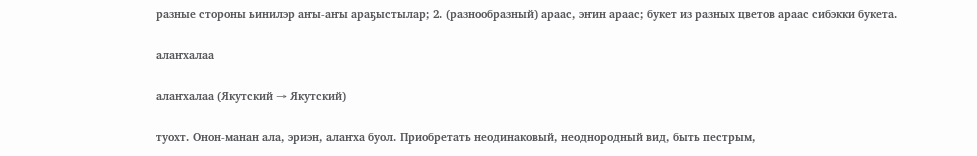разные стороны ьинилэр аҥы-аҥы араҕыстылар; 2. (разнообразный) араас, эҥин араас; букет из разных цветов араас сибэкки букета.

алаҥхалаа

алаҥхалаа (Якутский → Якутский)

туохт. Онон-манан ала, эриэн, алаҥха буол. Приобретать неодинаковый, неоднородный вид, быть пестрым,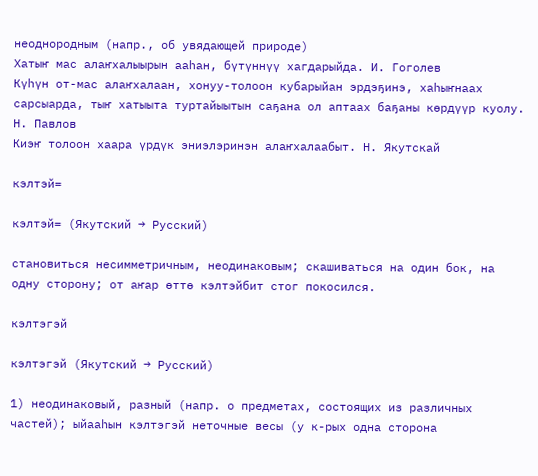неоднородным (напр., об увядающей природе)
Хатыҥ мас алаҥхалыырын ааһан, бүтүннүү хагдарыйда. И. Гоголев
Күһүн от-мас алаҥхалаан, хонуу-толоон кубарыйан эрдэҕинэ, хаһыҥнаах сарсыарда, тыҥ хатыыта туртайыытын саҕана ол аптаах баҕаны көрдүүр куолу. Н. Павлов
Киэҥ толоон хаара үрдүк эниэлэринэн алаҥхалаабыт. Н. Якутскай

кэлтэй=

кэлтэй= (Якутский → Русский)

становиться несимметричным, неодинаковым; скашиваться на один бок, на одну сторону; от аҥар өттө кэлтэйбит стог покосился.

кэлтэгэй

кэлтэгэй (Якутский → Русский)

1) неодинаковый, разный (напр. о предметах, состоящих из различных частей); ыйааһын кэлтэгэй неточные весы (у к-рых одна сторона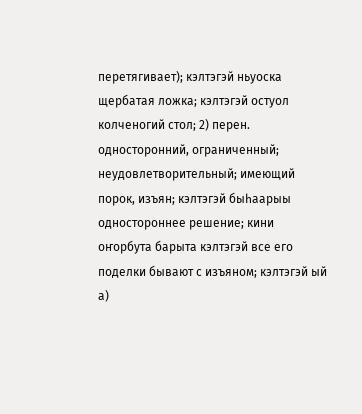перетягивает); кэлтэгэй ньуоска щербатая ложка; кэлтэгэй остуол колченогий стол; 2) перен. односторонний, ограниченный; неудовлетворительный; имеющий порок, изъян; кэлтэгэй быһаарыы одностороннее решение; кини оҥорбута барыта кэлтэгэй все его поделки бывают с изъяном; кэлтэгэй ый а)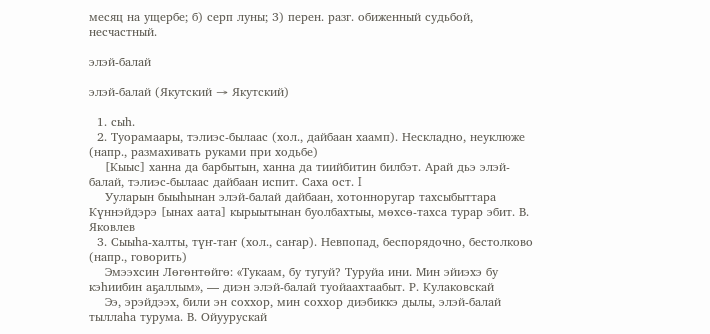месяц на ущербе; б) серп луны; 3) перен. разг. обиженный судьбой, несчастный.

элэй-балай

элэй-балай (Якутский → Якутский)

  1. сыһ.
  2. Туорамаары, тэлиэс-былаас (хол., дайбаан хаамп). Нескладно, неуклюже (напр., размахивать руками при ходьбе)
    [Кыыс] ханна да барбытын, ханна да тиийбитин билбэт. Арай дьэ элэй-балай, тэлиэс-былаас дайбаан испит. Саха ост. I
    Ууларын быыһынан элэй-балай дайбаан, хотонноругар тахсыбыттара Күннэйдэрэ [ынах аата] кырыытынан буолбахтыы, мөхсө-тахса турар эбит. В. Яковлев
  3. Сыыһа-халты, түҥ-таҥ (хол., саҥар). Невпопад, беспорядочно, бестолково (напр., говорить)
    Эмээхсин Лөгөнтөйгө: «Тукаам, бу тугуй? Туруйа ини. Мин эйиэхэ бу кэһиибин аҕаллым», — диэн элэй-балай туойаахтаабыт. Р. Кулаковскай
    Ээ, эрэйдээх, били эн соххор, мин соххор диэбиккэ дылы, элэй-балай тыллаһа турума. В. Ойуурускай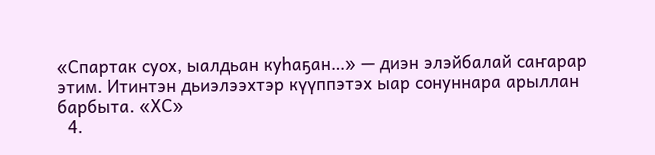«Спартак суох, ыалдьан куһаҕан…» — диэн элэйбалай саҥарар этим. Итинтэн дьиэлээхтэр күүппэтэх ыар сонуннара арыллан барбыта. «ХС»
  4.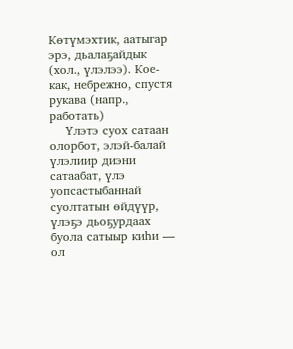Көтүмэхтик, аатыгар эрэ, дьалаҕайдык (хол., үлэлээ). Кое-как, небрежно, спустя рукава (напр., работать)
    Үлэтэ суох сатаан олорбот, элэй-балай үлэлиир диэни сатаабат, үлэ уопсастыбаннай суолтатын өйдүүр, үлэҕэ дьоҕурдаах буола сатыыр киһи — ол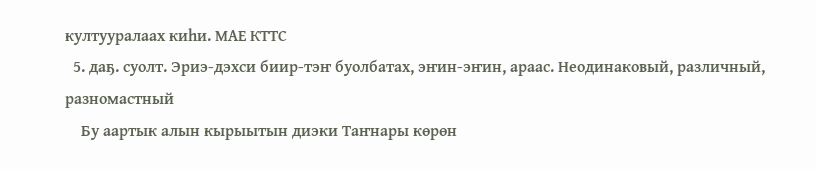култууралаах киһи. МАЕ КТТС
  5. даҕ. суолт. Эриэ-дэхси биир-тэҥ буолбатах, эҥин-эҥин, араас. Неодинаковый, различный, разномастный
    Бу аартык алын кырыытын диэки Таҥнары көрөн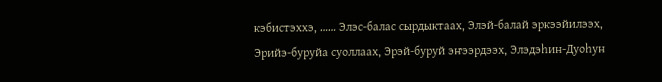кэбистэххэ, …… Элэс-балас сырдыктаах, Элэй-балай эркээйилээх, Эрийэ-буруйа суоллаах, Эрэй-буруй эҥээрдээх, Элэдэһин-Дуоһун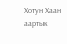Хотун Хаан аартык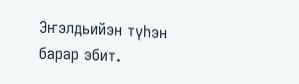Эҥэлдьийэн түһэн барар эбит.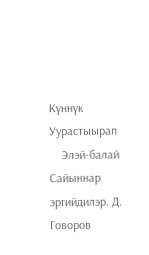Күннүк Уурастыырап
    Элэй-балай Сайыннар эргийдилэр. Д. Говоров